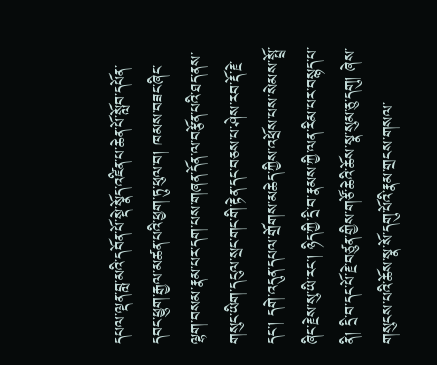དཔལ་ལྡན་བླ་མའི་དབོན་པོ་སྡེ་སྣོད་འཛིན་པ་ཆེན་པོ་སློབ་དཔོན་དབང་ཕྱུག་རྒྱལ་མཚན་པའི་ཕྱག་ཏུ་ཕུལ་བ། ཁམས་བཟང་ཞིང་ལྷག་བསམ་རྣམ་པར་དག་པས་གཞན་དོན་ལ་བརྩོན་པའི་ཐད་ནས་གསུང་ཡིག་དངུལ་སྲང་གང་གི་རྟེན་དང་བཅས་པ་ཤེས་རབ་རྡོ་རྗེ་དང་། དགེ་འདུན་དཔལ་གྲོགས་མཆེད་ཀྱིས་འཕྲོས་པས་སེམས་སྤྲོ་ཞིང་རྗེས་སུ་ཡི་རང་། ཉིད་ཀྱི་དྲི་བ་རྣམས་ཀྱི་ལན་རིམ་པར་བསྙད་པ་ནི། དྲི་བ་དང་པོ་རྗེ་བཙུན་གྱིས་གཙོ་ཆེའི་ཆོས་སྣ་སུམ་ཅུ་དགུ། ཞེས་གསུངས་པའི་ཆོས་སྣ་སོ་དགུ་པོའི་རྣམ་གྲངས་གསལ་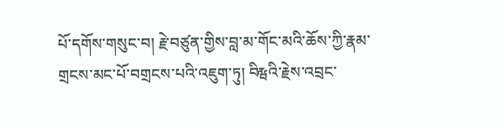པོ་དགོས་གསུང་བ། རྗེ་བཙུན་གྱིས་བླ་མ་གོང་མའི་ཆོས་ཀྱི་རྣམ་གྲངས་མང་པོ་བགྲངས་པའི་འཇུག་ཏུ། བིརྺའི་རྗེས་འབྲང་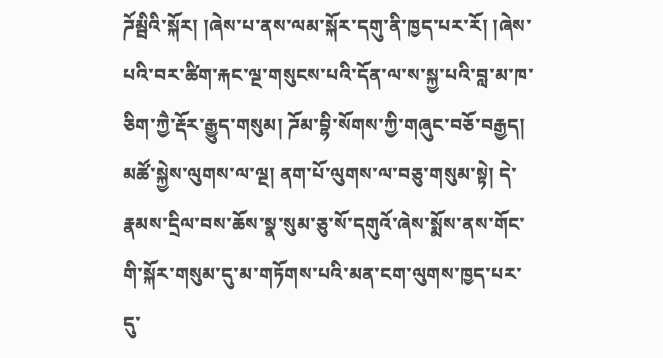ཌོམྦིའི་སྐོར། །ཞེས་པ་ནས་ལམ་སྐོར་དགུ་ནི་ཁྱད་པར་རོ། །ཞེས་པའི་བར་ཚིག་རྐང་ལྔ་གསུངས་པའི་དོན་ལ་ས་སྐྱ་པའི་བླ་མ་ཁ་ཅིག་ཀྱཻ་རྡོར་རྒྱུད་གསུམ། ཌོམ་བྷི་སོགས་ཀྱི་གཞུང་བཅོ་བརྒྱད། མཚོ་སྐྱེས་ལུགས་ལ་ལྔ། ནག་པོ་ལུགས་ལ་བཅུ་གསུམ་སྟེ། དེ་རྣམས་དྲིལ་བས་ཆོས་སྣ་སུམ་ཅུ་སོ་དགུའོ་ཞེས་སྨོས་ནས་གོང་གི་སྐོར་གསུམ་དུ་མ་གཏོགས་པའི་མན་ངག་ལུགས་ཁྱད་པར་དུ་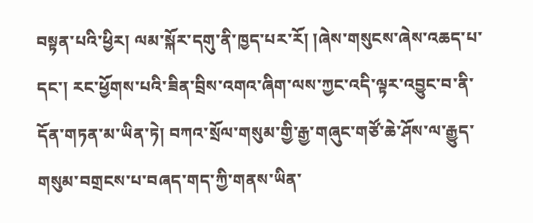བསྟན་པའི་ཕྱིར། ལམ་སྐོར་དགུ་ནི་ཁྱད་པར་རོ། །ཞེས་གསུངས་ཞེས་འཆད་པ་དང་། རང་ཕྱོགས་པའི་ཟིན་བྲིས་འགའ་ཞིག་ལས་ཀྱང་འདི་ལྟར་འབྱུང་བ་ནི་དོན་གཏན་མ་ཡིན་ཏེ། བཀའ་སྲོལ་གསུམ་གྱི་རྒྱ་གཞུང་གཙོ་ཆེ་ཤོས་ལ་རྒྱུད་གསུམ་བགྲངས་པ་བཞད་གད་ཀྱི་གནས་ཡིན་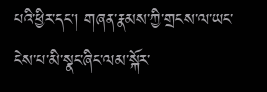པའི་ཕྱིར་དང་། གཞན་རྣམས་ཀྱི་གྲངས་ལ་ཡང་ངེས་པ་མི་སྣང་ཞིང་ལམ་སྐོར་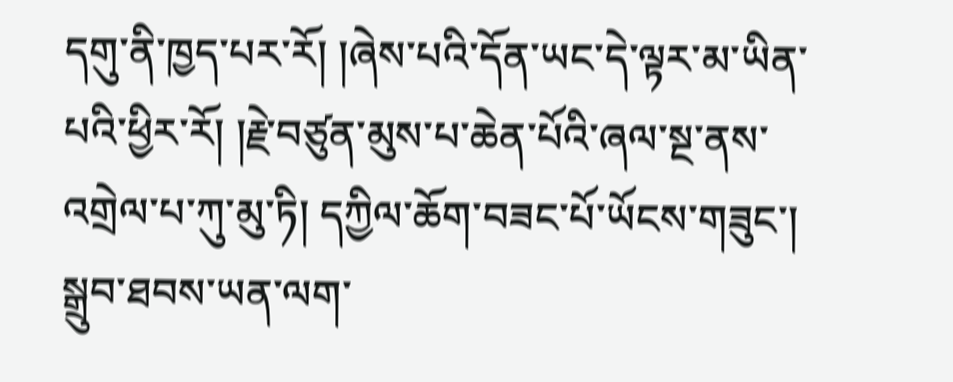དགུ་ནི་ཁྱད་པར་རོ། །ཞེས་པའི་དོན་ཡང་དེ་ལྟར་མ་ཡིན་པའི་ཕྱིར་རོ། །རྗེ་བཙུན་མུས་པ་ཆེན་པོའི་ཞལ་སྔ་ནས་འགྲེལ་པ་ཀུ་མུ་ཏི། དཀྱིལ་ཆོག་བཟང་པོ་ཡོངས་གཟུང་། སྒྲུབ་ཐབས་ཡན་ལག་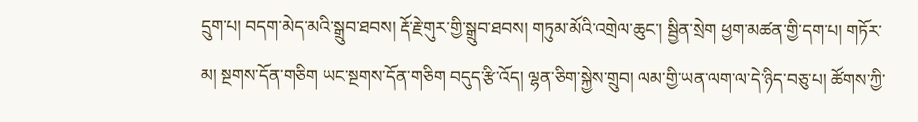དྲུག་པ། བདག་མེད་མའི་སྒྲུབ་ཐབས། རྡོ་རྗེ་གུར་གྱི་སྒྲུབ་ཐབས། གཏུམ་མོའི་འགྲེལ་ཆུང་། སྦྱིན་སྲེག ཕྱག་མཚན་གྱི་དག་པ། གཏོར་མ། སྔགས་དོན་གཅིག ཡང་སྔགས་དོན་གཅིག བདུད་རྩི་འོད། ལྷན་ཅིག་སྐྱེས་གྲུབ། ལམ་གྱི་ཡན་ལག་ལ་དེ་ཉིད་བཅུ་པ། ཚོགས་ཀྱི་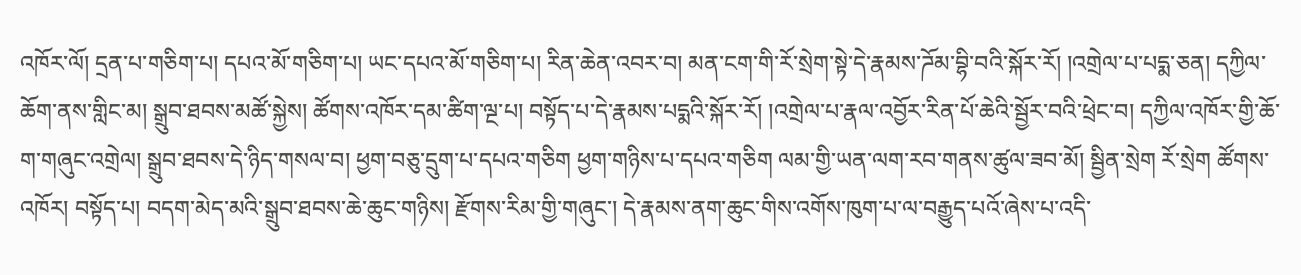འཁོར་ལོ། དྲན་པ་གཅིག་པ། དཔའ་མོ་གཅིག་པ། ཡང་དཔའ་མོ་གཅིག་པ། རིན་ཆེན་འབར་བ། མན་ངག་གི་རོ་སྲེག་སྟེ་དེ་རྣམས་ཌོམ་བྷི་བའི་སྐོར་རོ། །འགྲེལ་པ་པདྨ་ཅན། དཀྱིལ་ཆོག་ནས་གླིང་མ། སྒྲུབ་ཐབས་མཚོ་སྐྱེས། ཚོགས་འཁོར་དམ་ཚིག་ལྔ་པ། བསྟོད་པ་དེ་རྣམས་པདྨའི་སྐོར་རོ། །འགྲེལ་པ་རྣལ་འབྱོར་རིན་པོ་ཆེའི་སྦྱོར་བའི་ཕྲེང་བ། དཀྱིལ་འཁོར་གྱི་ཆོ་ག་གཞུང་འགྲེལ། སྒྲུབ་ཐབས་དེ་ཉིད་གསལ་བ། ཕྱག་བཅུ་དྲུག་པ་དཔའ་གཅིག ཕྱག་གཉིས་པ་དཔའ་གཅིག ལམ་གྱི་ཡན་ལག་རབ་གནས་ཚུལ་ཟབ་མོ། སྦྱིན་སྲེག རོ་སྲེག ཚོགས་འཁོར། བསྟོད་པ། བདག་མེད་མའི་སྒྲུབ་ཐབས་ཆེ་ཆུང་གཉིས། རྫོགས་རིམ་གྱི་གཞུང་། དེ་རྣམས་ནག་ཆུང་གིས་འགོས་ཁུག་པ་ལ་བརྒྱུད་པའོ་ཞེས་པ་འདི་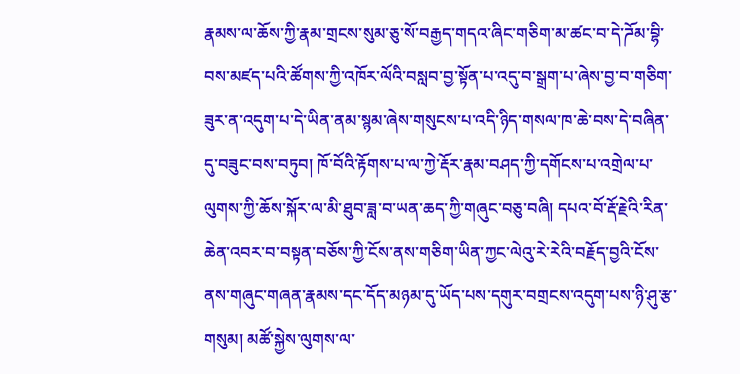རྣམས་ལ་ཆོས་ཀྱི་རྣམ་གྲངས་སུམ་ཅུ་སོ་བརྒྱད་གདའ་ཞིང་གཅིག་མ་ཚང་བ་དེ་ཌོམ་བྷི་བས་མཛད་པའི་ཚོགས་ཀྱི་འཁོར་ལོའི་བསླབ་བྱ་སྟོན་པ་འདུ་བ་སྒྲག་པ་ཞེས་བྱ་བ་གཅིག་ཟུར་ན་འདུག་པ་དེ་ཡིན་ནམ་སྙམ་ཞེས་གསུངས་པ་འདི་ཉིད་གསལ་ཁ་ཆེ་བས་དེ་བཞིན་དུ་བཟུང་བས་བཏུབ། ཁོ་བོའི་རྟོགས་པ་ལ་ཀྱེ་རྡོར་རྣམ་བཤད་ཀྱི་དགོངས་པ་འགྲེལ་པ་ལུགས་ཀྱི་ཆོས་སྐོར་ལ་མི་ཐུབ་ཟླ་བ་ཡན་ཆད་ཀྱི་གཞུང་བཅུ་བཞི། དཔའ་བོ་རྡོ་རྗེའི་རིན་ཆེན་འབར་བ་བསྟན་བཅོས་ཀྱི་ངོས་ནས་གཅིག་ཡིན་ཀྱང་ལེའུ་རེ་རེའི་བརྗོད་བྱའི་ངོས་ནས་གཞུང་གཞན་རྣམས་དང་དོད་མཉམ་དུ་ཡོད་པས་དགུར་བགྲངས་འདུག་པས་ཉི་ཤུ་རྩ་གསུམ། མཚོ་སྐྱེས་ལུགས་ལ་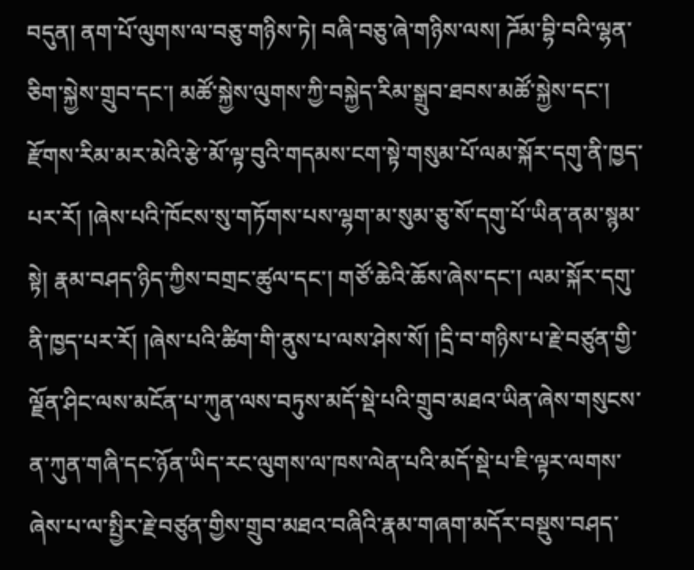བདུན། ནག་པོ་ལུགས་ལ་བཅུ་གཉིས་ཏེ། བཞི་བཅུ་ཞེ་གཉིས་ལས། ཌོམ་བྷི་བའི་ལྷན་ཅིག་སྐྱེས་གྲུབ་དང་། མཚོ་སྐྱེས་ལུགས་ཀྱི་བསྐྱེད་རིམ་སྒྲུབ་ཐབས་མཚོ་སྐྱེས་དང་། རྫོགས་རིམ་མར་མེའི་རྩེ་མོ་ལྟ་བུའི་གདམས་ངག་སྟེ་གསུམ་པོ་ལམ་སྐོར་དགུ་ནི་ཁྱད་པར་རོ། །ཞེས་པའི་ཁོངས་སུ་གཏོགས་པས་ལྷག་མ་སུམ་ཅུ་སོ་དགུ་པོ་ཡིན་ནམ་སྙམ་སྟེ། རྣམ་བཤད་ཉིད་ཀྱིས་བགྲང་ཚུལ་དང་། གཙོ་ཆེའི་ཆོས་ཞེས་དང་། ལམ་སྐོར་དགུ་ནི་ཁྱད་པར་རོ། །ཞེས་པའི་ཚིག་གི་ནུས་པ་ལས་ཤེས་སོ། །དྲི་བ་གཉིས་པ་རྗེ་བཙུན་གྱི་ལྗོན་ཤིང་ལས་མངོན་པ་ཀུན་ལས་བཏུས་མདོ་སྡེ་པའི་གྲུབ་མཐའ་ཡིན་ཞེས་གསུངས་ན་ཀུན་གཞི་དང་ཉོན་ཡིད་རང་ལུགས་ལ་ཁས་ལེན་པའི་མདོ་སྡེ་པ་ཇི་ལྟར་ལགས་ཞེས་པ་ལ་སྤྱིར་རྗེ་བཙུན་གྱིས་གྲུབ་མཐའ་བཞིའི་རྣམ་གཞག་མདོར་བསྡུས་བཤད་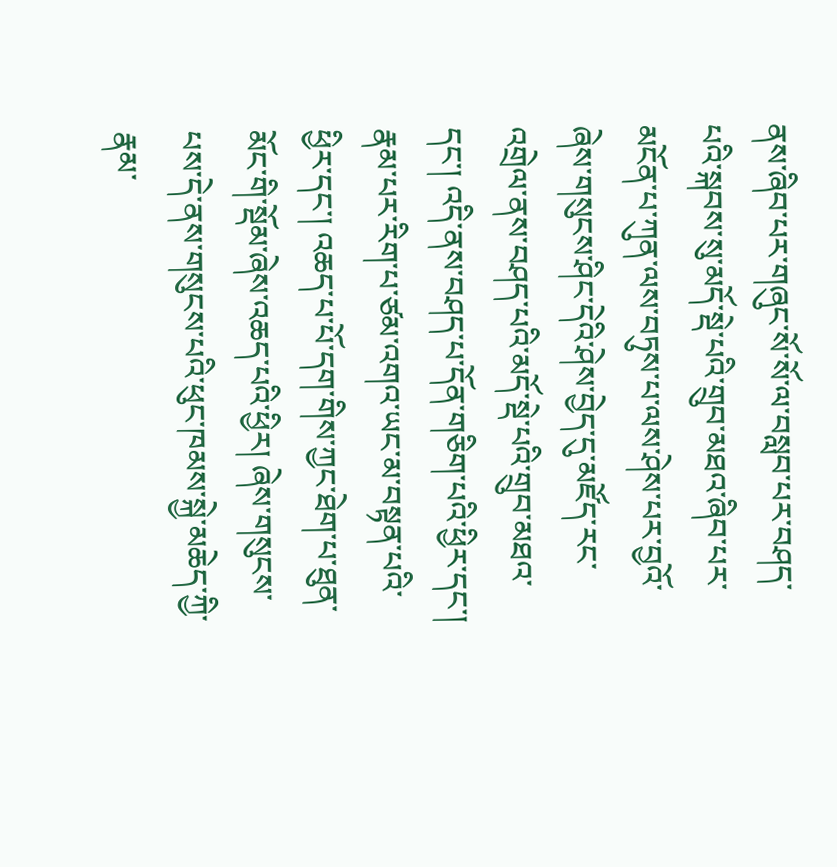ནས་ཞིབ་པར་གཞུང་སོ་སོ་ལ་བསླབ་པར་བཤད་པའི་སྐབས་སུ་མདོ་སྡེ་པའི་གྲུབ་མཐའ་ཞིབ་པར་མངོན་པ་ཀུན་ལས་བཏུས་པ་ལས་ཤེས་པར་བྱའོ་ཞེས་གསུངས་ཤིང་དེའི་ཤེས་བྱེད་དུ་མཛོད་རང་འགྲེལ་ནས་བཤད་པའི་མདོ་སྡེ་པའི་གྲུབ་མཐའ་དང་། འདི་ནས་བཤད་པ་དོན་གཅིག་པའི་ཕྱིར་དང་། རྣམ་པར་རིག་པ་ཙམ་འགའ་ཡང་མ་བསྟན་པའི་ཕྱིར་དང་། འཆད་པ་པོ་དག་གིས་ཀྱང་ཐེག་པ་ཐུན་མོང་གི་སྡོམ་ཞེས་འཆད་པའི་ཕྱིར། ཞེས་གསུངས་པས་དེ་ནས་གསུངས་པའི་ཕུང་ཁམས་སྐྱེ་མཆེད་ཀྱི་རྣམ་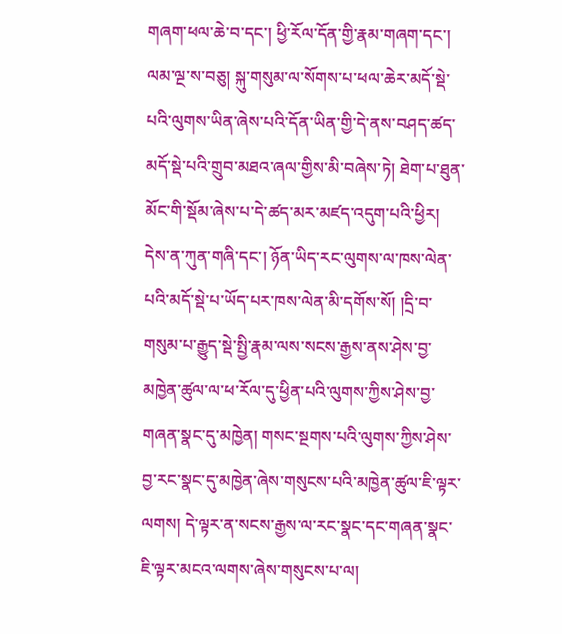གཞག་ཕལ་ཆེ་བ་དང་། ཕྱི་རོལ་དོན་གྱི་རྣམ་གཞག་དང་། ལམ་ལྔ་ས་བཅུ། སྐུ་གསུམ་ལ་སོགས་པ་ཕལ་ཆེར་མདོ་སྡེ་པའི་ལུགས་ཡིན་ཞེས་པའི་དོན་ཡིན་གྱི་དེ་ནས་བཤད་ཚད་མདོ་སྡེ་པའི་གྲུབ་མཐའ་ཞལ་གྱིས་མི་བཞེས་ཏེ། ཐེག་པ་ཐུན་མོང་གི་སྡོམ་ཞེས་པ་དེ་ཚད་མར་མཛད་འདུག་པའི་ཕྱིར། དེས་ན་ཀུན་གཞི་དང་། ཉོན་ཡིད་རང་ལུགས་ལ་ཁས་ལེན་པའི་མདོ་སྡེ་པ་ཡོད་པར་ཁས་ལེན་མི་དགོས་སོ། །དྲི་བ་གསུམ་པ་རྒྱུད་སྡེ་སྤྱི་རྣམ་ལས་སངས་རྒྱས་ནས་ཤེས་བྱ་མཁྱེན་ཚུལ་ལ་ཕ་རོལ་དུ་ཕྱིན་པའི་ལུགས་ཀྱིས་ཤེས་བྱ་གཞན་སྣང་དུ་མཁྱེན། གསང་སྔགས་པའི་ལུགས་ཀྱིས་ཤེས་བྱ་རང་སྣང་དུ་མཁྱེན་ཞེས་གསུངས་པའི་མཁྱེན་ཚུལ་ཇི་ལྟར་ལགས། དེ་ལྟར་ན་སངས་རྒྱས་ལ་རང་སྣང་དང་གཞན་སྣང་ཇི་ལྟར་མངའ་ལགས་ཞེས་གསུངས་པ་ལ།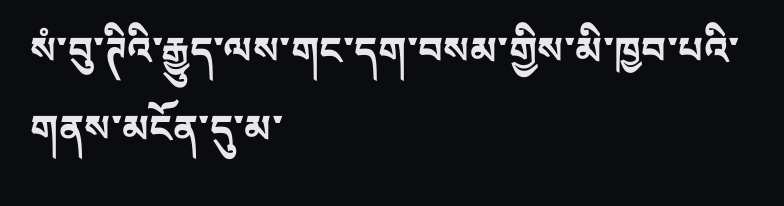སཾ་བུ་ཊིའི་རྒྱུད་ལས་གང་དག་བསམ་གྱིས་མི་ཁྱབ་པའི་གནས་མངོན་དུ་མ་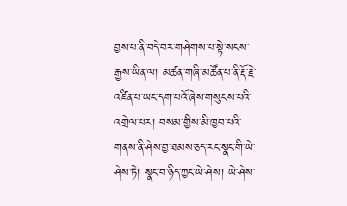བྱས་པ་ནི་བདེ་བར་གཤེགས་པ་སྟེ་སངས་རྒྱས་ཡིན་ལ། མཚན་གཞི་མཚོན་པ་ནི་རྡོ་རྗེ་འཛིན་པ་ཡང་དག་པའོ་ཞེས་གསུངས་པའི་འགྲེལ་པར། བསམ་གྱིས་མི་ཁྱབ་པའི་གནས་ནི་ཤེས་བྱ་ཐམས་ཅད་རང་སྣང་གི་ཡེ་ཤེས་ཏེ། སྣང་བ་ཉིད་ཀྱང་ཡེ་ཤེས། ཡེ་ཤེས་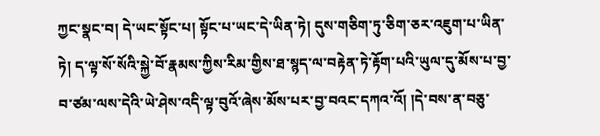ཀྱང་སྣང་བ། དེ་ཡང་སྟོང་པ། སྟོང་པ་ཡང་དེ་ཡིན་ཏེ། དུས་གཅིག་ཏུ་ཅིག་ཅར་འཇུག་པ་ཡིན་ཏེ། ད་ལྟ་སོ་སོའི་སྐྱེ་བོ་རྣམས་ཀྱིས་རིམ་གྱིས་ཐ་སྙད་ལ་བརྟེན་ཏེ་རྟོག་པའི་ཡུལ་དུ་མོས་པ་བྱ་བ་ཙམ་ལས་དེའི་ཡེ་ཤེས་འདི་ལྟ་བུའོ་ཞེས་མོས་པར་བྱ་བའང་དཀའ་འོ། །དེ་བས་ན་བཅུ་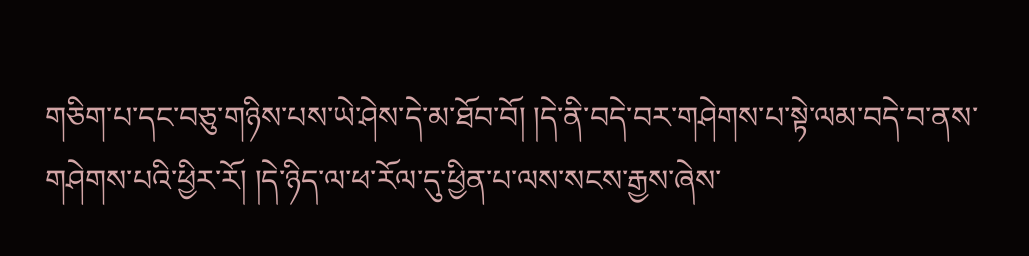གཅིག་པ་དང་བཅུ་གཉིས་པས་ཡེ་ཤེས་དེ་མ་ཐོབ་བོ། །དེ་ནི་བདེ་བར་གཤེགས་པ་སྟེ་ལམ་བདེ་བ་ནས་གཤེགས་པའི་ཕྱིར་རོ། །དེ་ཉིད་ལ་ཕ་རོལ་དུ་ཕྱིན་པ་ལས་སངས་རྒྱས་ཞེས་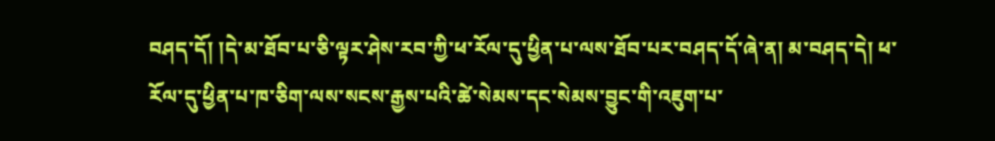བཤད་དོ། །དེ་མ་ཐོབ་པ་ཅི་ལྟར་ཤེས་རབ་ཀྱི་ཕ་རོལ་དུ་ཕྱིན་པ་ལས་ཐོབ་པར་བཤད་དོ་ཞེ་ན། མ་བཤད་དེ། ཕ་རོལ་དུ་ཕྱིན་པ་ཁ་ཅིག་ལས་སངས་རྒྱས་པའི་ཚེ་སེམས་དང་སེམས་བྱུང་གི་འཇུག་པ་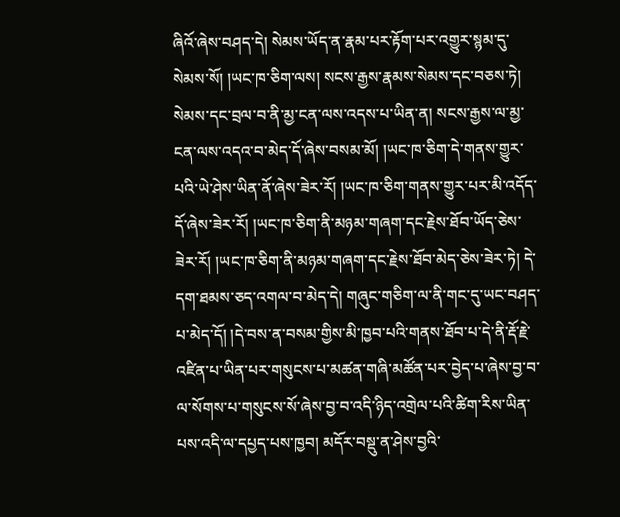ཞིའོ་ཞེས་བཤད་དེ། སེམས་ཡོད་ན་རྣམ་པར་རྟོག་པར་འགྱུར་སྙམ་དུ་སེམས་སོ། །ཡང་ཁ་ཅིག་ལས། སངས་རྒྱས་རྣམས་སེམས་དང་བཅས་ཏེ། སེམས་དང་བྲལ་བ་ནི་མྱ་ངན་ལས་འདས་པ་ཡིན་ན། སངས་རྒྱས་ལ་མྱ་ངན་ལས་འདའ་བ་མེད་དོ་ཞེས་བསམ་མོ། །ཡང་ཁ་ཅིག་དེ་གནས་གྱུར་པའི་ཡེ་ཤེས་ཡིན་ནོ་ཞེས་ཟེར་རོ། །ཡང་ཁ་ཅིག་གནས་གྱུར་པར་མི་འདོད་དོ་ཞེས་ཟེར་རོ། །ཡང་ཁ་ཅིག་ནི་མཉམ་གཞག་དང་རྗེས་ཐོབ་ཡོད་ཅེས་ཟེར་རོ། །ཡང་ཁ་ཅིག་ནི་མཉམ་གཞག་དང་རྗེས་ཐོབ་མེད་ཅེས་ཟེར་ཏེ། དེ་དག་ཐམས་ཅད་འགལ་བ་མེད་དེ། གཞུང་གཅིག་ལ་ནི་གང་དུ་ཡང་བཤད་པ་མེད་དོ། །དེ་བས་ན་བསམ་གྱིས་མི་ཁྱབ་པའི་གནས་ཐོབ་པ་དེ་ནི་རྡོ་རྗེ་འཛིན་པ་ཡིན་པར་གསུངས་པ་མཚན་གཞི་མཚོན་པར་བྱེད་པ་ཞེས་བྱ་བ་ལ་སོགས་པ་གསུངས་སོ་ཞེས་བྱ་བ་འདི་ཉིད་འགྲེལ་པའི་ཚིག་རིས་ཡིན་པས་འདི་ལ་དཔྱད་པས་ཁྱབ། མདོར་བསྡུ་ན་ཤེས་བྱའི་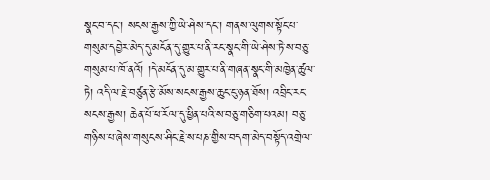སྣང་བ་དང་། སངས་རྒྱས་ཀྱི་ཡེ་ཤེས་དང་། གནས་ལུགས་སྟོང་པ་གསུམ་དབྱེར་མེད་དུ་མངོན་དུ་གྱུར་པ་ནི་རང་སྣང་གི་ཡེ་ཤེས་ཏེ་ས་བཅུ་གསུམ་པ་ཁོ་ནའོ། །དེ་མངོན་དུ་མ་གྱུར་པ་ནི་གཞན་སྣང་གི་མཁྱེན་ཚུལ་ཏེ། འདི་ལ་རྗེ་བཙུན་རྩེ་མོས་སངས་རྒྱས་ཆུང་ངུ་ཉན་ཐོས། འབྲིང་རང་སངས་རྒྱས། ཆེན་པོ་ཕ་རོལ་དུ་ཕྱིན་པའི་ས་བཅུ་གཅིག་པའམ། བཅུ་གཉིས་པ་ཞེས་གསུངས་ཤིང་རྗེ་ས་པཎ་གྱིས་བདག་མེད་བསྟོད་འགྲེལ་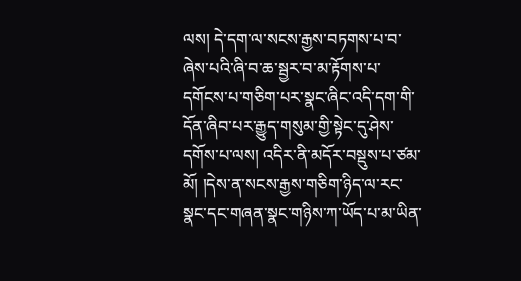ལས། དེ་དག་ལ་སངས་རྒྱས་བཏགས་པ་བ་ཞེས་པའི་ཞི་བ་ཆ་སྦྱར་བ་མ་རྟོགས་པ་དགོངས་པ་གཅིག་པར་སྣང་ཞིང་འདི་དག་གི་དོན་ཞིབ་པར་རྒྱུད་གསུམ་གྱི་སྟེང་དུ་ཤེས་དགོས་པ་ལས། འདིར་ནི་མདོར་བསྡུས་པ་ཙམ་མོ། །དེས་ན་སངས་རྒྱས་གཅིག་ཉིད་ལ་རང་སྣང་དང་གཞན་སྣང་གཉིས་ཀ་ཡོད་པ་མ་ཡིན་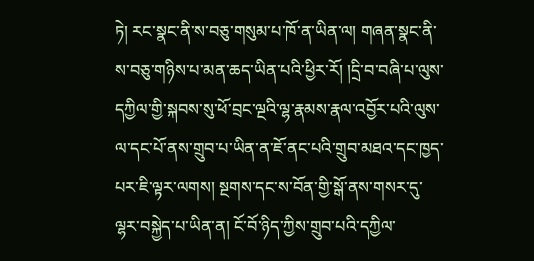ཏེ། རང་སྣང་ནི་ས་བཅུ་གསུམ་པ་ཁོ་ན་ཡིན་ལ། གཞན་སྣང་ནི་ས་བཅུ་གཉིས་པ་མན་ཆད་ཡིན་པའི་ཕྱིར་རོ། །དྲི་བ་བཞི་པ་ལུས་དཀྱིལ་གྱི་སྐབས་སུ་ཕོ་བྲང་ལྔའི་ལྷ་རྣམས་རྣལ་འབྱོར་པའི་ལུས་ལ་དང་པོ་ནས་གྲུབ་པ་ཡིན་ན་ཇོ་ནང་པའི་གྲུབ་མཐའ་དང་ཁྱད་པར་ཇི་ལྟར་ལགས། སྔགས་དང་ས་བོན་གྱི་སྒོ་ནས་གསར་དུ་ལྷར་བསྐྱེད་པ་ཡིན་ན། ངོ་བོ་ཉིད་ཀྱིས་གྲུབ་པའི་དཀྱིལ་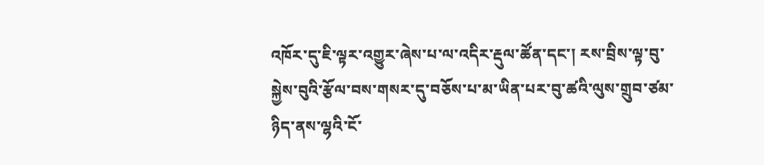འཁོར་དུ་ཇི་ལྟར་འགྱུར་ཞེས་པ་ལ་འདིར་རྡུལ་ཚོན་དང་། རས་བྲིས་ལྟ་བུ་སྐྱེས་བུའི་རྩོལ་བས་གསར་དུ་བཅོས་པ་མ་ཡིན་པར་བུ་ཚའི་ལུས་གྲུབ་ཙམ་ཉིད་ནས་ལྷའི་ངོ་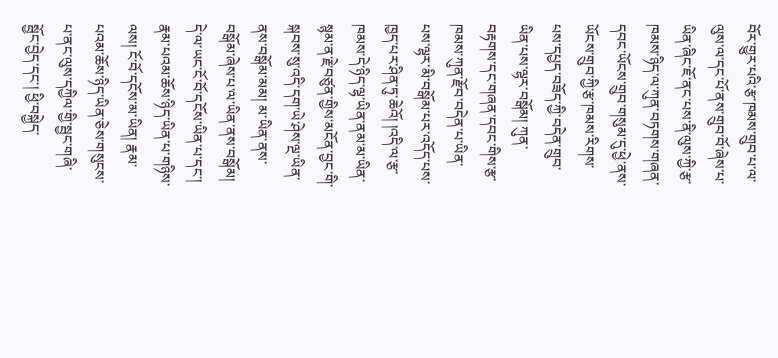བོར་གྱུར་པའི་རྩ་ཁམས་གྲུབ་པ་ལ་ལུས་ལ་དང་པོ་ནས་གྲུབ་བོ་ཞེས་པ་ཡིན་ཞིང་ཇོ་ནང་པས་ནི་ལུས་ཀྱི་རྩ་ཁམས་ཉིད་ལ་ཀུན་བཏགས་གཞན་དབང་ཡོངས་གྲུབ་གསུམ་དུ་ཕྱེ་ནས་ཡོངས་གྲུབ་ཀྱི་རྩ་ཁམས་རིགས་པས་དཔྱད་བཟོད་ཀྱི་བདེན་གྲུབ་ཡིན་པས་ལྷར་བསྒོམ། ཀུན་བརྟགས་དང་གཞན་དབང་གིས་རྩ་ཁམས་ཀུན་རྫོབ་བདེན་པ་ཡིན་པས་ལྷར་མི་བསྒོམ་པར་འདོད་པས་ཁྱད་པར་ཤིན་ཏུ་ཆེའོ། །འདི་ལ་རྩ་ཁམས་དེ་ཉིད་ལྷ་ཡིན་ནམ་མ་ཡིན་སྙམ་ན་རྗེ་བཙུན་གྱིས་མངོན་བྱང་གི་སྐབས་སུ་འདི་དག་ཡེ་ཤེས་ལྔ་ཡིན་ནས་བསྒོམ་མམ། མ་ཡིན་ནས་བསྒོམ་ཞེས་པ་ལ་ཡིན་ནས་བསྒོམ། དེ་ལ་ཡང་ངོ་བོ་དངོས་ཡིན་པ་དང་། རྣམ་པའམ་ཆོས་ཉིད་ཡིན་པ་གཉིས་ལས། ངོ་བོ་དངོས་མ་ཡིན། རྣམ་པའམ་ཆོས་ཉིད་ཡིན་ཅེས་གསུངས་པ་ནང་ལུས་དཀྱིལ་གྱི་སྦྱང་གཞི་སྦྱོང་བྱེད་དང་། ཕྱི་བསྐྱེད་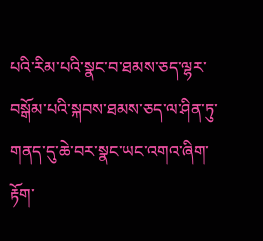པའི་རིམ་པའི་སྣང་བ་ཐམས་ཅད་ལྷར་བསྒོམ་པའི་སྐབས་ཐམས་ཅད་ལ་ཤིན་ཏུ་གནད་དུ་ཆེ་བར་སྣང་ཡང་འགའ་ཞིག་རྟོག་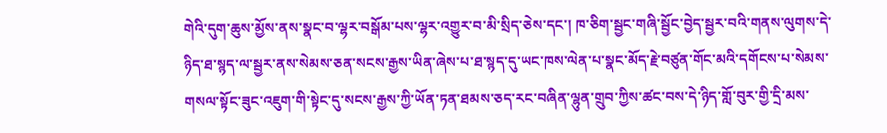གེའི་དུག་ཆུས་མྱོས་ནས་སྣང་བ་ལྷར་བསྒོམ་པས་ལྷར་འགྱུར་བ་མི་སྲིད་ཅེས་དང་། ཁ་ཅིག་སྦྱང་གཞི་སྦྱོང་བྱེད་སྦྱར་བའི་གནས་ལུགས་དེ་ཉིད་ཐ་སྙད་ལ་སྦྱར་ནས་སེམས་ཅན་སངས་རྒྱས་ཡིན་ཞེས་པ་ཐ་སྙད་དུ་ཡང་ཁས་ལེན་པ་སྣང་མོད་རྗེ་བཙུན་གོང་མའི་དགོངས་པ་སེམས་གསལ་སྟོང་ཟུང་འཇུག་གི་སྟེང་དུ་སངས་རྒྱས་ཀྱི་ཡོན་ཏན་ཐམས་ཅད་རང་བཞིན་ལྷུན་གྲུབ་ཀྱིས་ཚང་བས་དེ་ཉིད་གློ་བུར་གྱི་དྲི་མས་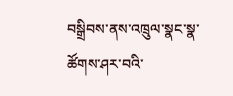བསྒྲིབས་ནས་འཁྲུལ་སྣང་སྣ་ཚོགས་ཤར་བའི་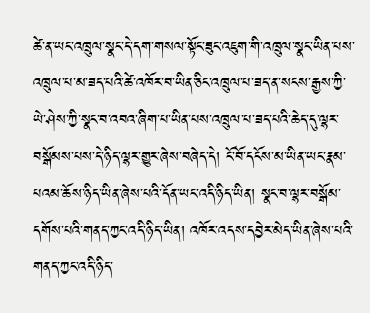ཚེ་ན་ཡང་འཁྲུལ་སྣང་དེ་དག་གསལ་སྟོང་ཟུང་འཇུག་གི་འཁྲུལ་སྣང་ཡིན་པས་འཁྲུལ་པ་མ་ཟད་པའི་ཚེ་འཁོར་བ་ཡིན་ཅིང་འཁྲུལ་པ་ཟད་ན་སངས་རྒྱས་ཀྱི་ཡེ་ཤེས་ཀྱི་སྣང་བ་འབའ་ཞིག་པ་ཡིན་པས་འཁྲུལ་པ་ཟད་པའི་ཆེད་དུ་ལྷར་བསྒོམས་པས་དེ་ཉིད་ལྷར་གྱུར་ཞེས་བཞེད་དེ། ངོ་བོ་དངོས་མ་ཡིན་ཡང་རྣམ་པའམ་ཆོས་ཉིད་ཡིན་ཞེས་པའི་དོན་ཡང་འདི་ཉིད་ཡིན། སྣང་བ་ལྷར་བསྒོམ་དགོས་པའི་གནད་ཀྱང་འདི་ཉིད་ཡིན། འཁོར་འདས་དབྱེར་མེད་ཡིན་ཞེས་པའི་གནད་ཀྱང་འདི་ཉིད་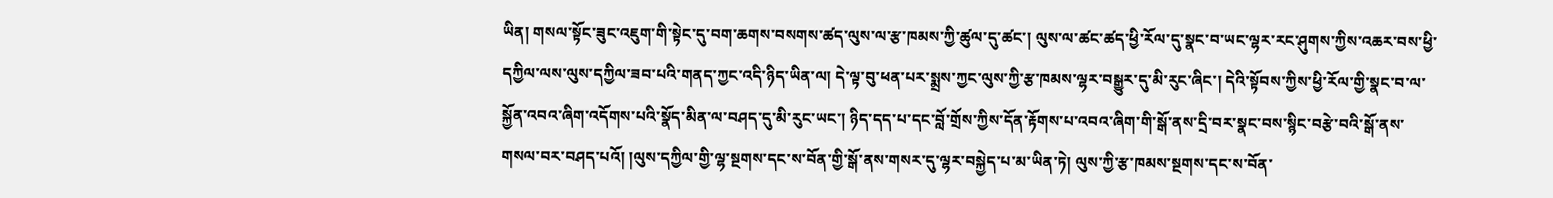ཡིན། གསལ་སྟོང་ཟུང་འཇུག་གི་སྟེང་དུ་བག་ཆགས་བསགས་ཚད་ལུས་ལ་རྩ་ཁམས་ཀྱི་ཚུལ་དུ་ཚང་། ལུས་ལ་ཚང་ཚད་ཕྱི་རོལ་དུ་སྣང་བ་ཡང་ལྷར་རང་ཤུགས་ཀྱིས་འཆར་བས་ཕྱི་དཀྱིལ་ལས་ལུས་དཀྱིལ་ཟབ་པའི་གནད་ཀྱང་འདི་ཉིད་ཡིན་ལ། དེ་ལྟ་བུ་ཕན་པར་སྨྲས་ཀྱང་ལུས་ཀྱི་རྩ་ཁམས་ལྷར་བསྒྱུར་དུ་མི་རུང་ཞིང་། དེའི་སྟོབས་ཀྱིས་ཕྱི་རོལ་གྱི་སྣང་བ་ལ་སྐྱོན་འབའ་ཞིག་འདོགས་པའི་སྣོད་མིན་ལ་བཤད་དུ་མི་རུང་ཡང་། ཉིད་དད་པ་དང་བློ་གྲོས་ཀྱིས་དོན་རྟོགས་པ་འབའ་ཞིག་གི་སྒོ་ནས་དྲི་བར་སྣང་བས་སྙིང་བརྩེ་བའི་སྒོ་ནས་གསལ་བར་བཤད་པའོ། །ལུས་དཀྱིལ་གྱི་ལྷ་སྔགས་དང་ས་བོན་གྱི་སྒོ་ནས་གསར་དུ་ལྷར་བསྐྱེད་པ་མ་ཡིན་ཏེ། ལུས་ཀྱི་རྩ་ཁམས་སྔགས་དང་ས་བོན་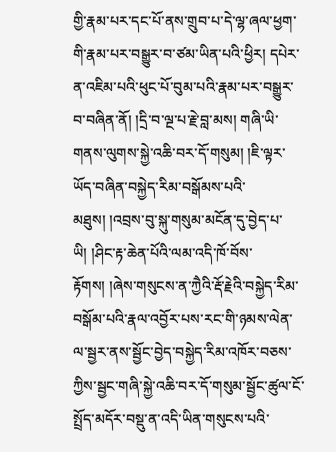གྱི་རྣམ་པར་དང་པོ་ནས་གྲུབ་པ་དེ་ལྷ་ཞལ་ཕྱག་གི་རྣམ་པར་བསྒྱུར་བ་ཙམ་ཡིན་པའི་ཕྱིར། དཔེར་ན་འཇིམ་པའི་ཕུང་པོ་བུམ་པའི་རྣམ་པར་བསྒྱུར་བ་བཞིན་ནོ། །དྲི་བ་ལྔ་པ་རྗེ་བླ་མས། གཞི་ཡི་གནས་ལུགས་སྐྱེ་འཆི་བར་དོ་གསུམ། །ཇི་ལྟར་ཡོད་བཞིན་བསྐྱེད་རིམ་བསྒོམས་པའི་མཐུས། །འབྲས་བུ་སྐུ་གསུམ་མངོན་དུ་བྱེད་པ་ཡི། །ཤིང་རྟ་ཆེན་པོའི་ལམ་འདི་ཁོ་བོས་རྟོགས། །ཞེས་གསུངས་ན་ཀྱཻའི་རྡོ་རྗེའི་བསྐྱེད་རིམ་བསྒོམ་པའི་རྣལ་འབྱོར་པས་རང་གི་ཉམས་ལེན་ལ་སྦྱར་ནས་སྦྱོང་བྱེད་བསྐྱེད་རིམ་འཁོར་བཅས་ཀྱིས་སྦྱང་གཞི་སྐྱེ་འཆི་བར་དོ་གསུམ་སྦྱོང་ཚུལ་ངོ་སྤྲོད་མདོར་བསྡུ་ན་འདི་ཡིན་གསུངས་པའི་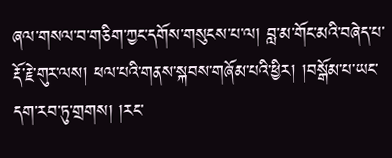ཞལ་གསལ་བ་གཅིག་ཀྱང་དགོས་གསུངས་པ་ལ། བླ་མ་གོང་མའི་བཞེད་པ་རྡོ་རྗེ་གུར་ལས། ཕལ་པའི་གནས་སྐབས་གཞོམ་པའི་ཕྱིར། །བསྒོམ་པ་ཡང་དག་རབ་ཏུ་གྲགས། །རང་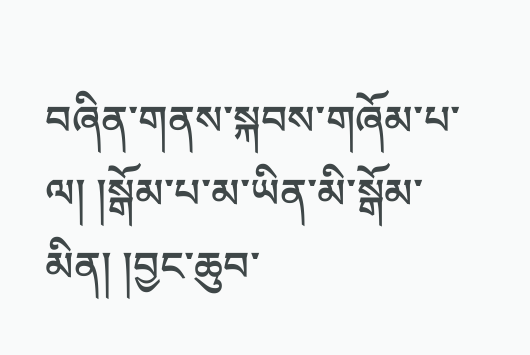བཞིན་གནས་སྐབས་གཞོམ་པ་ལ། །སྒོམ་པ་མ་ཡིན་མི་སྒོམ་མིན། །བྱང་ཆུབ་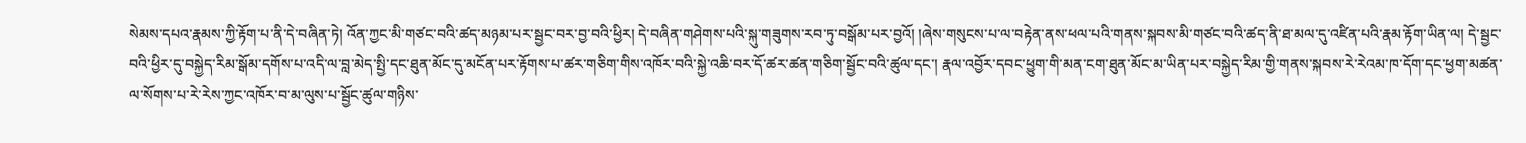སེམས་དཔའ་རྣམས་ཀྱི་རྟོག་པ་ནི་དེ་བཞིན་ཏེ། འོན་ཀྱང་མི་གཙང་བའི་ཚད་མཉམ་པར་སྦྱང་བར་བྱ་བའི་ཕྱིར། དེ་བཞིན་གཤེགས་པའི་སྐུ་གཟུགས་རབ་ཏུ་བསྒོམ་པར་བྱའོ། །ཞེས་གསུངས་པ་ལ་བརྟེན་ནས་ཕལ་པའི་གནས་སྐབས་མི་གཙང་བའི་ཚད་ནི་ཐ་མལ་དུ་འཛིན་པའི་རྣམ་རྟོག་ཡིན་ལ། དེ་སྦྱང་བའི་ཕྱིར་དུ་བསྐྱེད་རིམ་སྒོམ་དགོས་པ་འདི་ལ་བླ་མེད་སྤྱི་དང་ཐུན་མོང་དུ་མངོན་པར་རྟོགས་པ་ཚར་གཅིག་གིས་འཁོར་བའི་སྐྱེ་འཆི་བར་དོ་ཚར་ཚན་གཅིག་སྦྱོང་བའི་ཚུལ་དང་། རྣལ་འབྱོར་དབང་ཕྱུག་གི་མན་ངག་ཐུན་མོང་མ་ཡིན་པར་བསྐྱེད་རིམ་གྱི་གནས་སྐབས་རེ་རེའམ་ཁ་དོག་དང་ཕྱག་མཚན་ལ་སོགས་པ་རེ་རེས་ཀྱང་འཁོར་བ་མ་ལུས་པ་སྦྱོང་ཚུལ་གཉིས་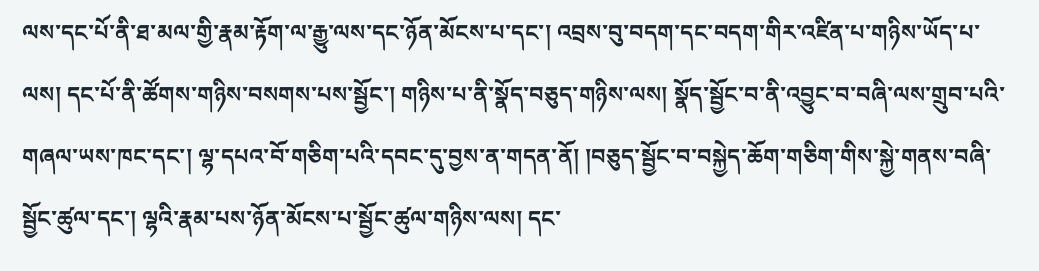ལས་དང་པོ་ནི་ཐ་མལ་གྱི་རྣམ་རྟོག་ལ་རྒྱུ་ལས་དང་ཉོན་མོངས་པ་དང་། འབྲས་བུ་བདག་དང་བདག་གིར་འཛིན་པ་གཉིས་ཡོད་པ་ལས། དང་པོ་ནི་ཚོགས་གཉིས་བསགས་པས་སྦྱོང་། གཉིས་པ་ནི་སྣོད་བཅུད་གཉིས་ལས། སྣོད་སྦྱོང་བ་ནི་འབྱུང་བ་བཞི་ལས་གྲུབ་པའི་གཞལ་ཡས་ཁང་དང་། ལྷ་དཔའ་བོ་གཅིག་པའི་དབང་དུ་བྱས་ན་གདན་ནོ། །བཅུད་སྦྱོང་བ་བསྐྱེད་ཆོག་གཅིག་གིས་སྐྱེ་གནས་བཞི་སྦྱོང་ཚུལ་དང་། ལྷའི་རྣམ་པས་ཉོན་མོངས་པ་སྦྱོང་ཚུལ་གཉིས་ལས། དང་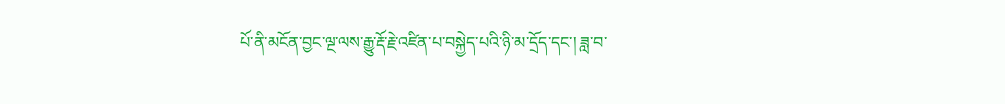པོ་ནི་མངོན་བྱང་ལྔ་ལས་རྒྱུ་རྡོ་རྗེ་འཛིན་པ་བསྐྱེད་པའི་ཉི་མ་དྲོད་དང་། ཟླ་བ་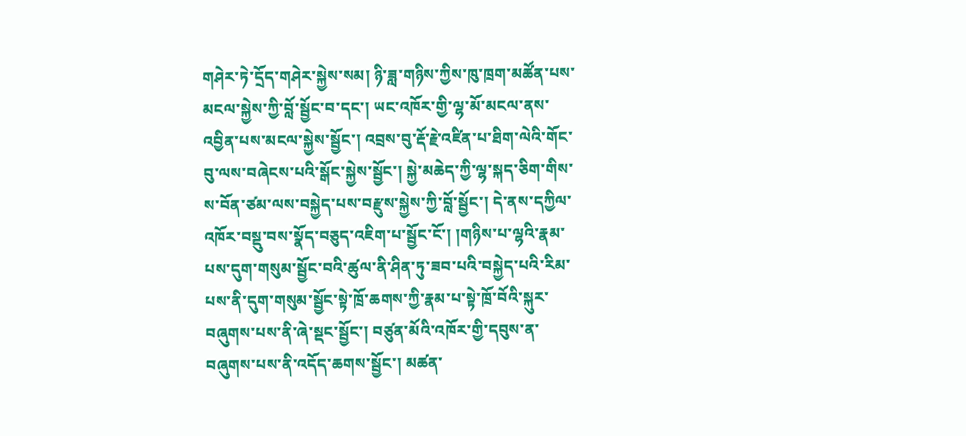གཤེར་ཏེ་དྲོད་གཤེར་སྐྱེས་སམ། ཉི་ཟླ་གཉིས་ཀྱིས་ཁུ་ཁྲག་མཚོན་པས་མངལ་སྐྱེས་ཀྱི་བློ་སྦྱོང་བ་དང་། ཡང་འཁོར་གྱི་ལྷ་མོ་མངལ་ནས་འབྱིན་པས་མངལ་སྐྱེས་སྦྱོང་། འབྲས་བུ་རྡོ་རྗེ་འཛིན་པ་ཐིག་ལེའི་གོང་བུ་ལས་བཞེངས་པའི་སྒོང་སྐྱེས་སྦྱོང་། སྐྱེ་མཆེད་ཀྱི་ལྷ་སྐད་ཅིག་གིས་ས་བོན་ཙམ་ལས་བསྐྱེད་པས་བརྫུས་སྐྱེས་ཀྱི་བློ་སྦྱོང་། དེ་ནས་དཀྱིལ་འཁོར་བསྡུ་བས་སྣོད་བཅུད་འཇིག་པ་སྦྱོང་ངོ་། །གཉིས་པ་ལྷའི་རྣམ་པས་དུག་གསུམ་སྦྱོང་བའི་ཚུལ་ནི་ཤིན་ཏུ་ཟབ་པའི་བསྐྱེད་པའི་རིམ་པས་ནི་དུག་གསུམ་སྦྱོང་སྟེ་ཁྲོ་ཆགས་ཀྱི་རྣམ་པ་སྟེ་ཁྲོ་བོའི་སྐུར་བཞུགས་པས་ནི་ཞེ་སྡང་སྦྱོང་། བཙུན་མོའི་འཁོར་གྱི་དབུས་ན་བཞུགས་པས་ནི་འདོད་ཆགས་སྦྱོང་། མཚན་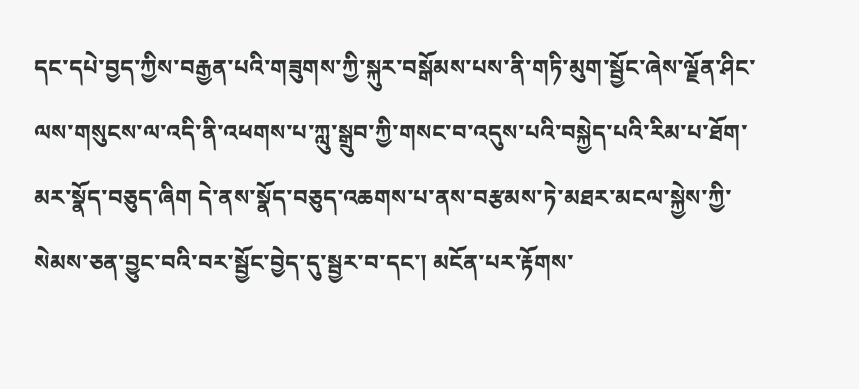དང་དཔེ་བྱད་ཀྱིས་བརྒྱན་པའི་གཟུགས་ཀྱི་སྐུར་བསྒོམས་པས་ནི་གཏི་མུག་སྦྱོང་ཞེས་ལྗོན་ཤིང་ལས་གསུངས་ལ་འདི་ནི་འཕགས་པ་ཀླུ་སྒྲུབ་ཀྱི་གསང་བ་འདུས་པའི་བསྐྱེད་པའི་རིམ་པ་ཐོག་མར་སྣོད་བཅུད་ཞིག དེ་ནས་སྣོད་བཅུད་འཆགས་པ་ནས་བརྩམས་ཏེ་མཐར་མངལ་སྐྱེས་ཀྱི་སེམས་ཅན་བྱུང་བའི་བར་སྦྱོང་བྱེད་དུ་སྦྱར་བ་དང་། མངོན་པར་རྟོགས་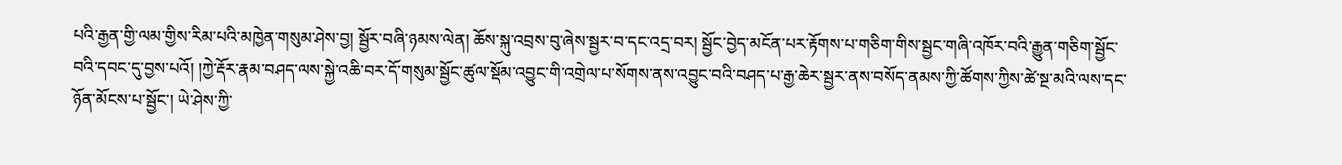པའི་རྒྱན་གྱི་ལམ་གྱིས་རིམ་པའི་མཁྱེན་གསུམ་ཤེས་བྱ། སྦྱོར་བཞི་ཉམས་ལེན། ཆོས་སྐུ་འབྲས་བུ་ཞེས་སྦྱར་བ་དང་འདྲ་བར། སྦྱོང་བྱེད་མངོན་པར་རྟོགས་པ་གཅིག་གིས་སྦྱང་གཞི་འཁོར་བའི་རྒྱུན་གཅིག་སྦྱོང་བའི་དབང་དུ་བྱས་པའོ། །ཀྱེ་རྡོར་རྣམ་བཤད་ལས་སྐྱེ་འཆི་བར་དོ་གསུམ་སྦྱོང་ཚུལ་སྡོམ་འབྱུང་གི་འགྲེལ་པ་སོགས་ནས་འབྱུང་བའི་བཤད་པ་རྒྱ་ཆེར་སྦྱར་ནས་བསོད་ནམས་ཀྱི་ཚོགས་ཀྱིས་ཚེ་སྔ་མའི་ལས་དང་ཉོན་མོངས་པ་སྦྱོང་། ཡེ་ཤེས་ཀྱི་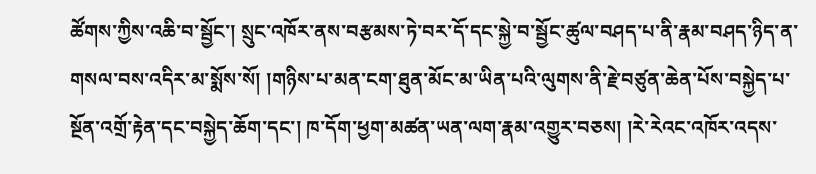ཚོགས་ཀྱིས་འཆི་བ་སྦྱོང་། སྲུང་འཁོར་ནས་བརྩམས་ཏེ་བར་དོ་དང་སྐྱེ་བ་སྦྱོང་ཚུལ་བཤད་པ་ནི་རྣམ་བཤད་ཉིད་ན་གསལ་བས་འདིར་མ་སྨོས་སོ། །གཉིས་པ་མན་ངག་ཐུན་མོང་མ་ཡིན་པའི་ལུགས་ནི་རྗེ་བཙུན་ཆེན་པོས་བསྐྱེད་པ་སྔོན་འགྲོ་རྟེན་དང་བསྐྱེད་ཆོག་དང་། ཁ་དོག་ཕྱག་མཚན་ཡན་ལག་རྣམ་འགྱུར་བཅས། །རེ་རེའང་འཁོར་འདས་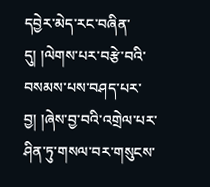དབྱེར་མེད་རང་བཞིན་དུ། །ལེགས་པར་བརྩེ་བའི་བསམས་པས་བཤད་པར་བྱ། །ཞེས་བྱ་བའི་འགྲེལ་པར་ཤིན་ཏུ་གསལ་བར་གསུངས་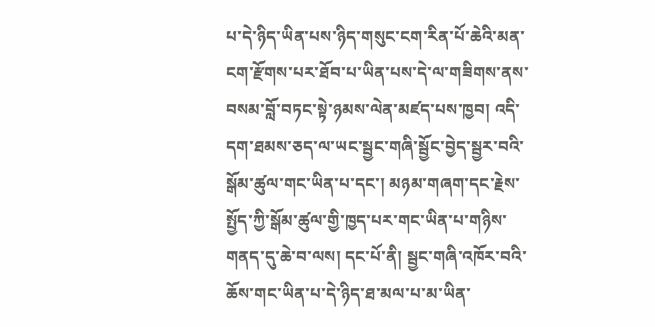པ་དེ་ཉིད་ཡིན་པས་ཉིད་གསུང་ངག་རིན་པོ་ཆེའི་མན་ངག་རྫོགས་པར་ཐོབ་པ་ཡིན་པས་དེ་ལ་གཟིགས་ནས་བསམ་བློ་བཏང་སྟེ་ཉམས་ལེན་མཛད་པས་ཁྱབ། འདི་དག་ཐམས་ཅད་ལ་ཡང་སྦྱང་གཞི་སྦྱོང་བྱེད་སྦྱར་བའི་སྒོམ་ཚུལ་གང་ཡིན་པ་དང་། མཉམ་གཞག་དང་རྗེས་སྤྱོད་ཀྱི་སྒོམ་ཚུལ་གྱི་ཁྱད་པར་གང་ཡིན་པ་གཉིས་གནད་དུ་ཆེ་བ་ལས། དང་པོ་ནི། སྦྱང་གཞི་འཁོར་བའི་ཆོས་གང་ཡིན་པ་དེ་ཉིད་ཐ་མལ་པ་མ་ཡིན་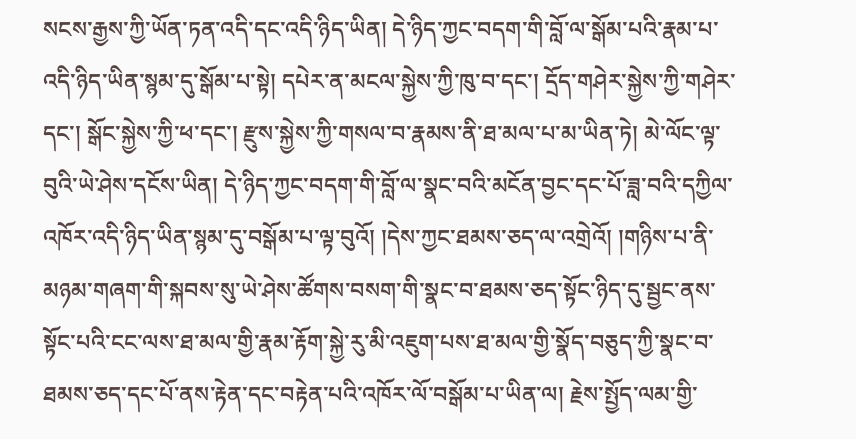སངས་རྒྱས་ཀྱི་ཡོན་ཏན་འདི་དང་འདི་ཉིད་ཡིན། དེ་ཉིད་ཀྱང་བདག་གི་བློ་ལ་སྒོམ་པའི་རྣམ་པ་འདི་ཉིད་ཡིན་སྙམ་དུ་སྒོམ་པ་སྟེ། དཔེར་ན་མངལ་སྐྱེས་ཀྱི་ཁུ་བ་དང་། དྲོད་གཤེར་སྐྱེས་ཀྱི་གཤེར་དང་། སྒོང་སྐྱེས་ཀྱི་ཕ་དང་། རྫུས་སྐྱེས་ཀྱི་གསལ་བ་རྣམས་ནི་ཐ་མལ་པ་མ་ཡིན་ཏེ། མེ་ལོང་ལྟ་བུའི་ཡེ་ཤེས་དངོས་ཡིན། དེ་ཉིད་ཀྱང་བདག་གི་བློ་ལ་སྣང་བའི་མངོན་བྱང་དང་པོ་ཟླ་བའི་དཀྱིལ་འཁོར་འདི་ཉིད་ཡིན་སྙམ་དུ་བསྒོམ་པ་ལྟ་བུའོ། །དེས་ཀྱང་ཐམས་ཅད་ལ་འགྲེའོ། །གཉིས་པ་ནི་མཉམ་གཞག་གི་སྐབས་སུ་ཡེ་ཤེས་ཚོགས་བསག་གི་སྣང་བ་ཐམས་ཅད་སྟོང་ཉིད་དུ་སྦྱང་ནས་སྟོང་པའི་ངང་ལས་ཐ་མལ་གྱི་རྣམ་རྟོག་སྐྱེ་རུ་མི་འཇུག་པས་ཐ་མལ་གྱི་སྣོད་བཅུད་ཀྱི་སྣང་བ་ཐམས་ཅད་དང་པོ་ནས་རྟེན་དང་བརྟེན་པའི་འཁོར་ལོ་བསྒོམ་པ་ཡིན་ལ། རྗེས་སྤྱོད་ལམ་གྱི་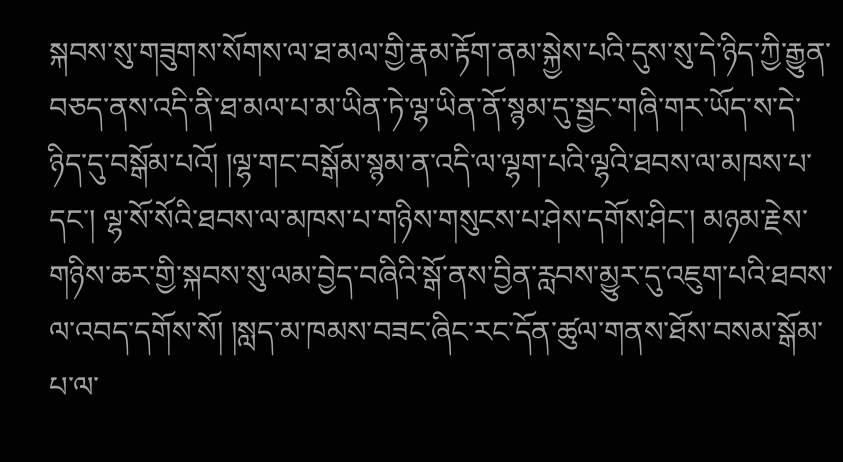སྐབས་སུ་གཟུགས་སོགས་ལ་ཐ་མལ་གྱི་རྣམ་རྟོག་ནམ་སྐྱེས་པའི་དུས་སུ་དེ་ཉིད་ཀྱི་རྒྱུན་བཅད་ནས་འདི་ནི་ཐ་མལ་པ་མ་ཡིན་ཏེ་ལྷ་ཡིན་ནོ་སྙམ་དུ་སྦྱང་གཞི་གར་ཡོད་ས་དེ་ཉིད་དུ་བསྒོམ་པའོ། །ལྷ་གང་བསྒོམ་སྙམ་ན་འདི་ལ་ལྷག་པའི་ལྷའི་ཐབས་ལ་མཁས་པ་དང་། ལྷ་སོ་སོའི་ཐབས་ལ་མཁས་པ་གཉིས་གསུངས་པ་ཤེས་དགོས་ཤིང་། མཉམ་རྗེས་གཉིས་ཆར་གྱི་སྐབས་སུ་ལམ་བྱེད་བཞིའི་སྒོ་ནས་བྱིན་རླབས་མྱུར་དུ་འཇུག་པའི་ཐབས་ལ་འབད་དགོས་སོ། །སླད་མ་ཁམས་བཟང་ཞིང་རང་དོན་ཚུལ་གནས་ཐོས་བསམ་སྒོམ་པ་ལ་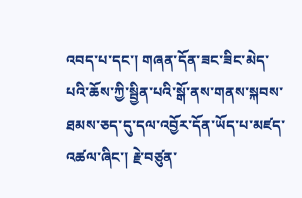འབད་པ་དང་། གཞན་དོན་ཟང་ཟིང་མེད་པའི་ཆོས་ཀྱི་སྦྱིན་པའི་སྒོ་ནས་གནས་སྐབས་ཐམས་ཅད་དུ་དལ་འབྱོར་དོན་ཡོད་པ་མཛད་འཚལ་ཞིང་། རྗེ་བཙུན་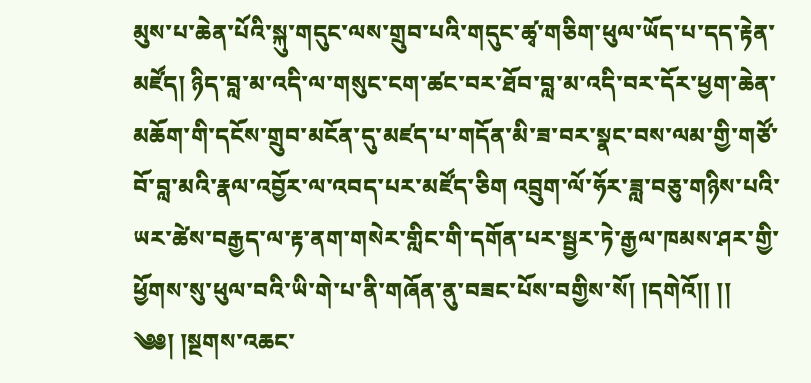མུས་པ་ཆེན་པོའི་སྐུ་གདུང་ལས་གྲུབ་པའི་གདུང་ཚྭ་གཅིག་ཕུལ་ཡོད་པ་དད་རྟེན་མཛོད། ཉིད་བླ་མ་འདི་ལ་གསུང་ངག་ཚང་བར་ཐོབ་བླ་མ་འདི་བར་དོར་ཕྱག་ཆེན་མཆོག་གི་དངོས་གྲུབ་མངོན་དུ་མཛད་པ་གདོན་མི་ཟ་བར་སྣང་བས་ལམ་གྱི་གཙོ་བོ་བླ་མའི་རྣལ་འབྱོར་ལ་འབད་པར་མཛོད་ཅིག འབྲུག་ལོ་ཧོར་ཟླ་བཅུ་གཉིས་པའི་ཡར་ཚེས་བརྒྱད་ལ་རྟ་ནག་གསེར་གླིང་གི་དགོན་པར་སྦྱར་ཏེ་རྒྱལ་ཁམས་ཤར་གྱི་ཕྱོགས་སུ་ཕུལ་བའི་ཡི་གེ་པ་ནི་གཞོན་ནུ་བཟང་པོས་བགྱིས་སོ། །དགེའོ།། །།
༄༅། །སྔགས་འཆང་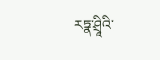རཏྣ་ཤྲཱིའི་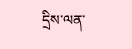དྲིས་ལན་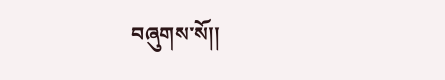བཞུགས་སོ།།